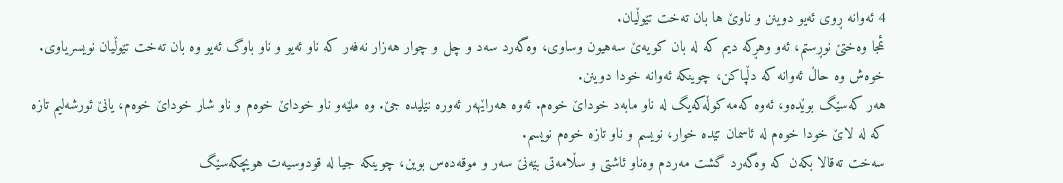4 ئەوانه ڕوی ئەیو دوینن و ناوێ ها بان تەخت تێوڵیان.
ئمجا وەختێ نوڕستم، ئەو وهڕکه دیم که له بان کویەێ سەهیون وساوی، وەگەرد سەد و چل و چوار هەزار نەفەر که ناو ئەیو و ناو باوگ ئەیو وه بان تەخت تێوڵیان نویسریاوی.
خوەش وه حاڵ ئەوانه که دڵپاکن، چوینکه ئەوانه خودا دوینن.
هەر کەسێگ بوێدەو، ئەوه کەمه کوڵەکەیگ له ناو مابەد خوداێ خوەم. ئەوه هەراێهەر ئەوره نێلیده جێ. وه ملێەو ناو خوداێ خوەم و ناو شار خوداێ خوەم، یانێ ئورشەلیم تازه که له لاێ خودا خوەم له ئاسمان تێدە خوار، نویسم و ناو تازه خوەم نویسم.
سەخت تەقالا بکەن که وەگەرد گشت مەردم وەناو ئاشتی و سڵامەتی بێەنێ سەر و موقەدەس بوین، چوینکه جیا له قودوسیەت هویچکەسێگ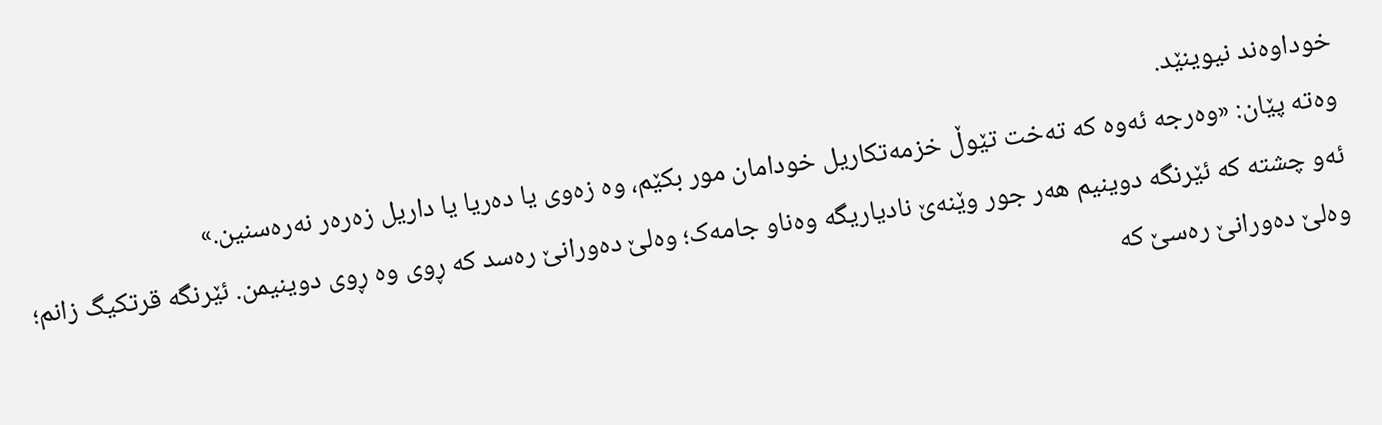خوداوەند نیوینێد.
وەته پێان: «وەرجه ئەوه که تەخت تێوڵ خزمەتکاریل خودامان مور بکێم، وه زەوی یا دەریا یا داریل زەرەر نەرەسنین.»
ئەو چشته که ئێرنگه دوینیم هەر جور وێنەێ نادیاریگه وەناو جامەک؛ وەلێ دەورانێ رەسد که ڕوی وه ڕوی دوینیمن. ئێرنگه قرتکیگ زانم؛ وەلێ دەورانێ رەسێ که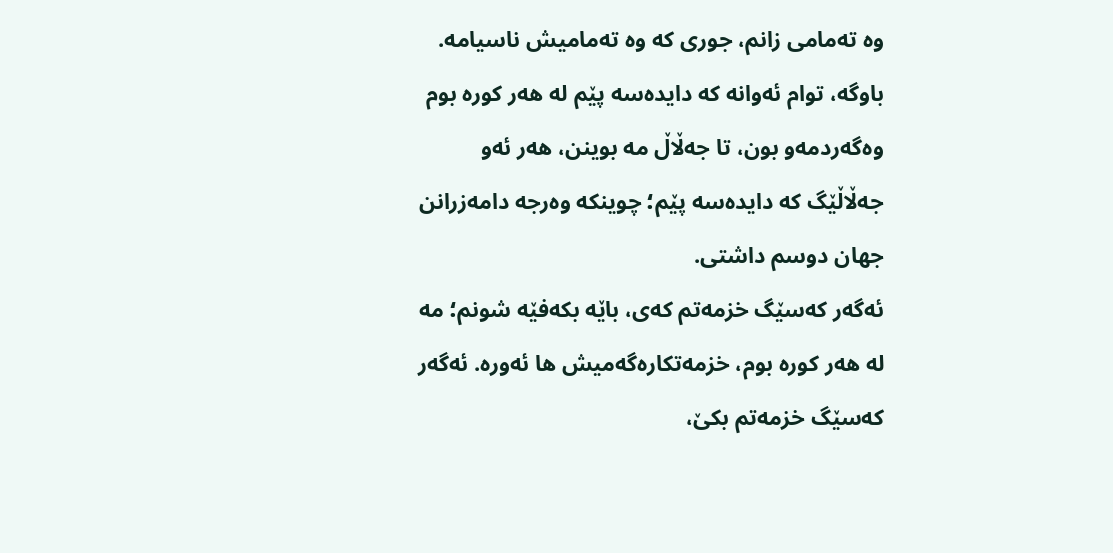وه تەمامی زانم، جوری که وه تەمامیش ناسیامه.
باوگه، توام ئەوانه که دایدەسه پێم له هەر کوره بوم وەگەردمەو بون، تا جەڵاڵ مه بوینن، هەر ئەو جەڵاڵێگ که دایدەسه پێم؛ چوینکه وەرجه دامەزرانن جهان دوسم داشتی.
ئەگەر کەسێگ خزمەتم کەی، باێه بکەفێه شونم؛ مه له هەر کوره بوم، خزمەتکارەگەمیش ها ئەوره. ئەگەر کەسێگ خزمەتم بکێ،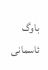باوگ ئاسمانی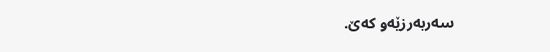سەربەرزێەو کەێ.